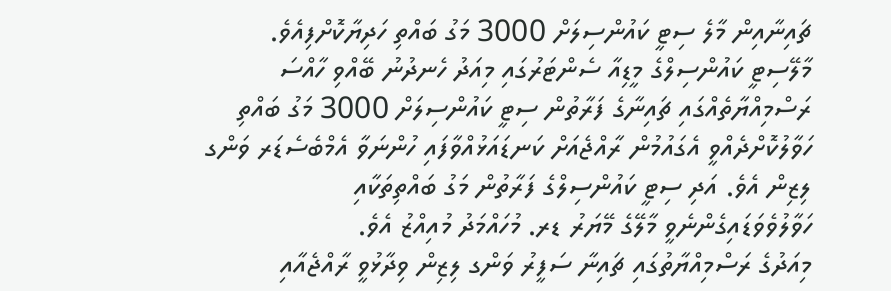ޗައިނާއިން މާލެ ސިޓީ ކައުންސިލަށް 3000 މަގު ބައްތި ހަދިޔާކޮށްފިއެވެ.
މާލޭސިޓީ ކައުންސިލްގެ މީޑިއާ ސެންޓަރުގައި މިއަދު ހެނދުނު ބޭއްވި ހާއްސަ ރަސްމިއްޔާތެއްގައި ޗައިނާގެ ފަރާތުން ސިޓީ ކައުންސިލަށް 3000 މަގު ބައްތި ހަވާލުކޮށްދެއްވީ އެގައުމުން ރާއްޖެއަށް ކަނޑައަޅުއްވާފައި ހުންނަވާ އެމްބެސެޑަރ ވަންގ ލިޒިން އެވެ. އަދި ސިޓީ ކައުންސިލްގެ ފަރާތުން މަގު ބައްތިތަކާއި ހަވާލުވެވަޑައިގެންނެވީ މާލޭގެ މޭޔަރު ޑރ. މުހައްމަދު މުއިއްޒު އެވެ.
މިއަދުގެ ރަސްމިއްޔާތުގައި ޗައިނާ ސަފީރު ވަންގ ލިޒިން ވިދާޅުވީ ރާއްޖެއާއި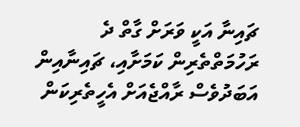ޗައިނާ އަކީ ވަރަށް ގާތް ދެ ރަހުމަތްތެރިން ކަމަށާއި، ޗައިނާއިން އަބަދުވެސް ރާއްޖެއަށް އެހީތެރިކަން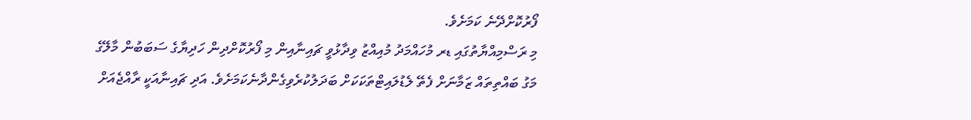ފޯރުކޮށްދޭނެ ކަމަށެވެ.
މި ރަސްމިއްޔާތުގައި ޑރ މުހައްމަދު މުއިއްޒު ވިދާޅުވީ ޗައިނާއިން މި ފޯރުކޮށްދިން ހަދިޔާގެ ސަބަބުން މާލޭގެ މަގު ބައްތިތައް ޒަމާނަށް ފެތޭ ލެޑުލައިޓްތަކަކަށް ބަދަލުކުރެވިގެންދާނެކަމަށެވެ. އަދި ޗައިނާއަކީ ރާއްޖެއަށް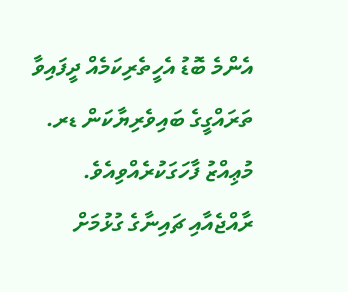އެންމެ ބޮޑު އެހީތެރިކަމެއް ދީފައިވާ ތަރައްގީގެ ބައިވެރިޔާކަން ޑރ. މުޢިއްޒު ފާހަގަކުރެއްވިއެވެ.
ރާއްޖެއާއި ޗައިނާގެ ގުޅުމަށް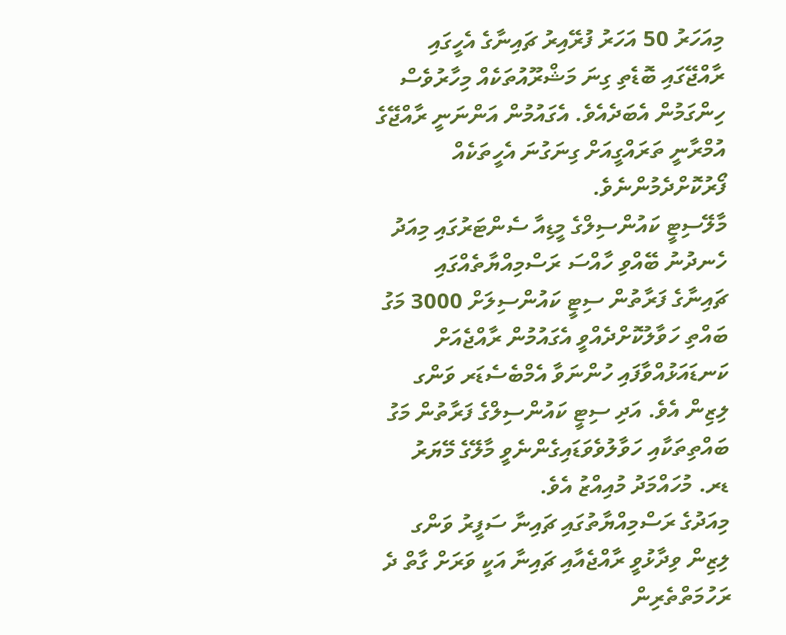މިއަހަރު 50 އަހަރު ފުރޭއިރު ޗައިނާގެ އެހީގައި ރާއްޖޭގައި ބޮޑެތި ގިނަ މަޝްރޫއުތަކެއް މިހާރުވެސް ހިންގަމުން އެބަދެއެވެ. އެގައުމުން އަންނަނީ ރާއްޖޭގެ އުމްރާނީ ތަރައްގީއަށް ގިނަގުނަ އެހީތަކެއް ފޯރުކޮށްދެމުންނެވެ.
މާލޭސިޓީ ކައުންސިލްގެ މީޑިއާ ސެންޓަރުގައި މިއަދު ހެނދުނު ބޭއްވި ހާއްސަ ރަސްމިއްޔާތެއްގައި ޗައިނާގެ ފަރާތުން ސިޓީ ކައުންސިލަށް 3000 މަގު ބައްތި ހަވާލުކޮށްދެއްވީ އެގައުމުން ރާއްޖެއަށް ކަނޑައަޅުއްވާފައި ހުންނަވާ އެމްބެސެޑަރ ވަންގ ލިޒިން އެވެ. އަދި ސިޓީ ކައުންސިލްގެ ފަރާތުން މަގު ބައްތިތަކާއި ހަވާލުވެވަޑައިގެންނެވީ މާލޭގެ މޭޔަރު ޑރ. މުހައްމަދު މުއިއްޒު އެވެ.
މިއަދުގެ ރަސްމިއްޔާތުގައި ޗައިނާ ސަފީރު ވަންގ ލިޒިން ވިދާޅުވީ ރާއްޖެއާއި ޗައިނާ އަކީ ވަރަށް ގާތް ދެ ރަހުމަތްތެރިން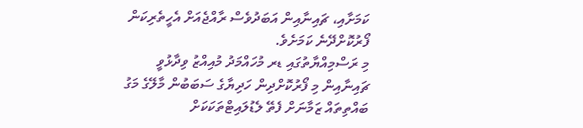ކަމަށާއި، ޗައިނާއިން އަބަދުވެސް ރާއްޖެއަށް އެހީތެރިކަން ފޯރުކޮށްދޭނެ ކަމަށެވެ.
މި ރަސްމިއްޔާތުގައި ޑރ މުހައްމަދު މުއިއްޒު ވިދާޅުވީ ޗައިނާއިން މި ފޯރުކޮށްދިން ހަދިޔާގެ ސަބަބުން މާލޭގެ މަގު ބައްތިތައް ޒަމާނަށް ފެތޭ ލެޑުލައިޓްތަކަކަށް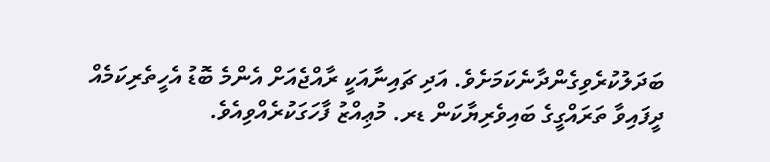ބަދަލުކުރެވިގެންދާނެކަމަށެވެ. އަދި ޗައިނާއަކީ ރާއްޖެއަށް އެންމެ ބޮޑު އެހީތެރިކަމެއް ދީފައިވާ ތަރައްގީގެ ބައިވެރިޔާކަން ޑރ. މުޢިއްޒު ފާހަގަކުރެއްވިއެވެ.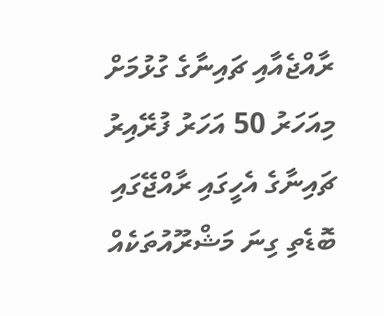ރާއްޖެއާއި ޗައިނާގެ ގުޅުމަށް މިއަހަރު 50 އަހަރު ފުރޭއިރު ޗައިނާގެ އެހީގައި ރާއްޖޭގައި ބޮޑެތި ގިނަ މަޝްރޫއުތަކެއް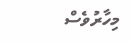މިހާރުވެސް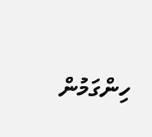ހިންގަމުން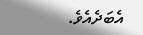އެބަދެއެވެ.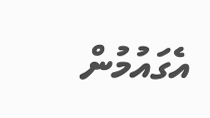އެގައުމުން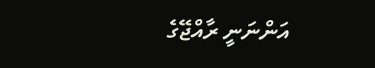އަންނަނީ ރާއްޖޭގެ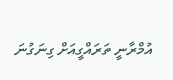އުމްރާނީ ތަރައްގީއަށް ގިނަގުނަ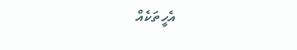އެހީތަކެއް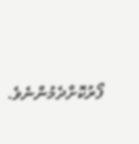ފޯރުކޮށްދެމުންނެވެ.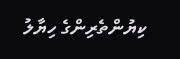ކިޔުންތެރިންގެ ހިޔާލު